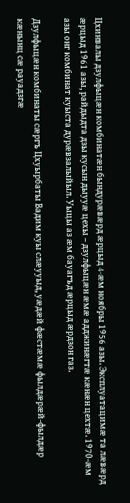Цхинвалы дзулфыцæн комбинатæн бындурæвæрд æрцыд 4-æм ноябры 1956 азы. Эксплуатацимæ та лæвæрд æрцыд 1961 азы, райдыдта дзы кусын дыууæ цехы – дзулфыцæн æмæ адджинæгтæ кæнæн цехтæ. 1970-æм азы онг комбинат куыста дурæвзалыйыл. Уыцы аз æм бауагъд æрцыд æрдзон газ.

Дзулфыцæн комбинаты сæргъ Цхуырбаты Вадим куы слæууыд, уæдæй фæстæмæ фылдæрæй-фылдæр кæнынц сæ рауадзгæ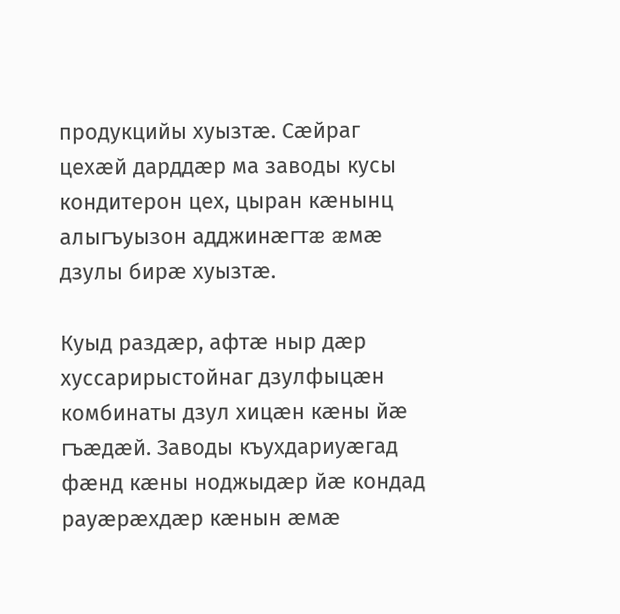продукцийы хуызтæ. Сæйраг цехæй дарддæр ма заводы кусы кондитерон цех, цыран кæнынц алыгъуызон адджинæгтæ æмæ дзулы бирæ хуызтæ.

Куыд раздæр, афтæ ныр дæр хуссарирыстойнаг дзулфыцæн комбинаты дзул хицæн кæны йæ гъæдæй. Заводы къухдариуæгад фæнд кæны ноджыдæр йæ кондад рауæрæхдæр кæнын æмæ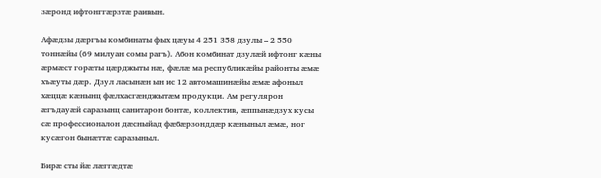зæронд ифтонггæрзтæ раивын.

Афæдзы дæргъы комбинаты фых цæуы 4 251 358 дзулы – 2 550 тоннæйы (69 милуан сомы рагъ). Абон комбинат дзулæй ифтонг кæны  æрмæст горæты цæрджыты нæ, фæлæ ма республикæйы районты æмæ хъæуты дæр. Дзул ласынæн ын ис 12 автомашинæйы æмæ афоныл хæццæ кæнынц фæлхасгæнджытæм продукци. Ам регулярон æгъдауæй саразынц санитарон бонтæ, коллектив, æппынæдзух кусы сæ профессионалон дæсныйад фæбæрзонддæр кæныныл æмæ, ног кусæгон бынæттæ саразыныл.

Бирæ сты йæ лæггæдтæ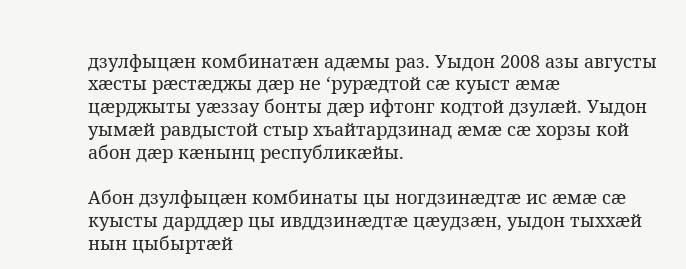дзулфыцæн комбинатæн адæмы раз. Уыдон 2008 азы августы хæсты рæстæджы дæр не ‘рурæдтой сæ куыст æмæ цæрджыты уæззау бонты дæр ифтонг кодтой дзулæй. Уыдон уымæй равдыстой стыр хъайтардзинад æмæ сæ хорзы кой абон дæр кæнынц республикæйы.

Абон дзулфыцæн комбинаты цы ногдзинæдтæ ис æмæ сæ куысты дарддæр цы ивддзинæдтæ цæудзæн, уыдон тыххæй нын цыбыртæй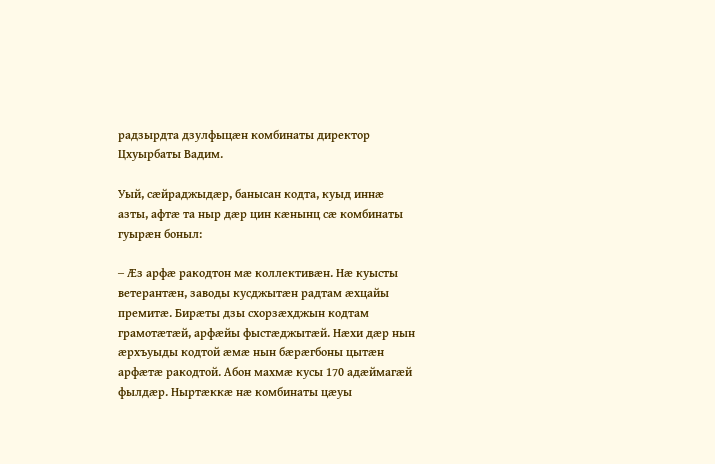радзырдта дзулфыцæн комбинаты директор Цхуырбаты Вадим.

Уый, сæйраджыдæр, банысан кодта, куыд иннæ азты, афтæ та ныр дæр цин кæнынц сæ комбинаты гуырæн боныл:

– Æз арфæ ракодтон мæ коллективæн. Нæ куысты ветерантæн, заводы кусджытæн радтам æхцайы премитæ. Бирæты дзы схорзæхджын кодтам грамотæтæй, арфæйы фыстæджытæй. Нæхи дæр нын æрхъуыды кодтой æмæ нын бæрæгбоны цытæн арфæтæ ракодтой. Абон махмæ кусы 170 адæймагæй фылдæр. Ныртæккæ нæ комбинаты цæуы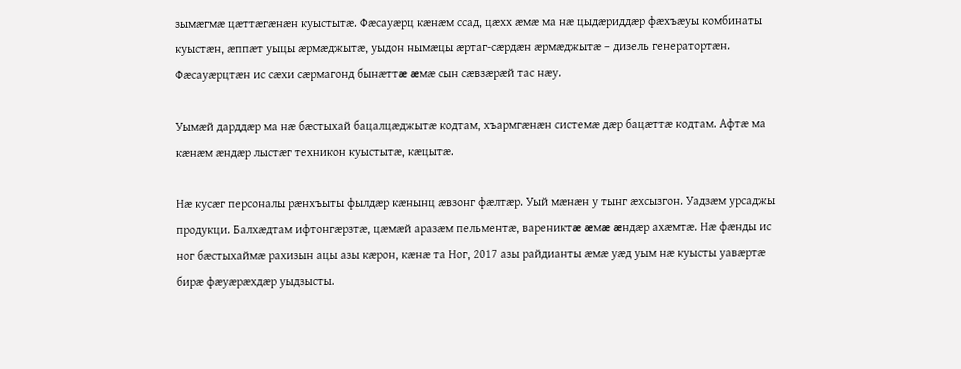зымæгмæ цæттæгæнæн куыстытæ. Фæсауæрц кæнæм ссад, цæхх æмæ ма нæ цыдæриддæр фæхъæуы комбинаты куыстæн, æппæт уыцы æрмæджытæ, уыдон нымæцы æртаг-сæрдæн æрмæджытæ – дизель генератортæн. Фæсауæрцтæн ис сæхи сæрмагонд бынæттæ æмæ сын сæвзæрæй тас нæу.

Уымæй дарддæр ма нæ бæстыхай бацалцæджытæ кодтам, хъармгæнæн системæ дæр бацæттæ кодтам. Афтæ ма кæнæм æндæр лыстæг техникон куыстытæ, кæцытæ.

Нæ кусæг персоналы рæнхъыты фылдæр кæнынц æвзонг фæлтæр. Уый мæнæн у тынг æхсызгон. Уадзæм урсаджы продукци. Балхæдтам ифтонгæрзтæ, цæмæй аразæм пельментæ, варениктæ æмæ æндæр ахæмтæ. Нæ фæнды ис ног бæстыхаймæ рахизын ацы азы кæрон, кæнæ та Ног, 2017 азы райдианты æмæ уæд уым нæ куысты уавæртæ бирæ фæуæрæхдæр уыдзысты.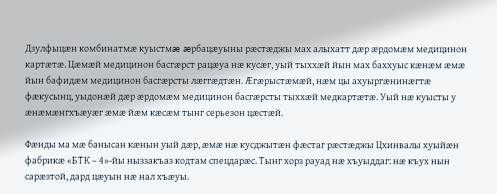Дзулфыцæн комбинатмæ куыстмæ æрбацæуыны рæстæджы мах алыхатт дæр æрдомæм медицинон  картæтæ. Цæмæй медицинон басгæрст рацæуа нæ кусæг, уый тыххæй йын мах баххуыс кæнæм æмæ йын бафидæм медицинон басгæрсты лæггæдтæн. Æгæрыстæмæй, нæм цы ахуыргæнинæгтæ фæкусынц, уыдонæй дæр æрдомæм медицинон басгæрсты тыххæй медкартæтæ. Уый нæ куысты у æнæмæнгхъæуæг æмæ йæм кæсæм тынг серьезон цæстæй.

Фæнды ма мæ банысан кæнын уый дæр, æмæ нæ кусджытæн фæстаг рæстæджы Цхинвалы хуыйæн фабрикæ «БТК – 4»-йы ныззакъаз кодтам спецдарæс. Тынг хорз рауад нæ хъуыддаг: нæ къух нын сарæзтой, дард цæуын нæ нал хъæуы.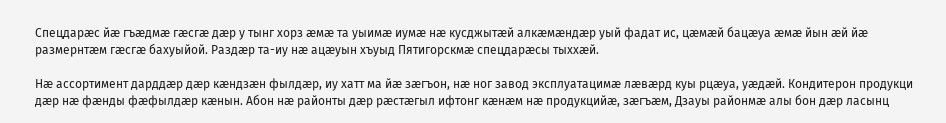Спецдарæс йæ гъæдмæ гæсгæ дæр у тынг хорз æмæ та уыимæ иумæ нæ кусджытæй алкæмæндæр уый фадат ис, цæмæй бацæуа æмæ йын æй йæ размернтæм гæсгæ бахуыйой. Раздæр та-иу нæ ацæуын хъуыд Пятигорскмæ спецдарæсы тыххæй.

Нæ ассортимент дарддæр дæр кæндзæн фылдæр, иу хатт ма йæ зæгъон, нæ ног завод эксплуатацимæ лæвæрд куы рцæуа, уæдæй. Кондитерон продукци дæр нæ фæнды фæфылдæр кæнын. Абон нæ районты дæр рæстæгыл ифтонг кæнæм нæ продукцийæ, зæгъæм, Дзауы районмæ алы бон дæр ласынц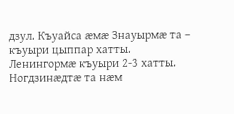дзул. Къуайса æмæ Знауырмæ та – къуыри цыппар хатты. Ленингормæ къуыри 2-3 хатты. Ногдзинæдтæ та нæм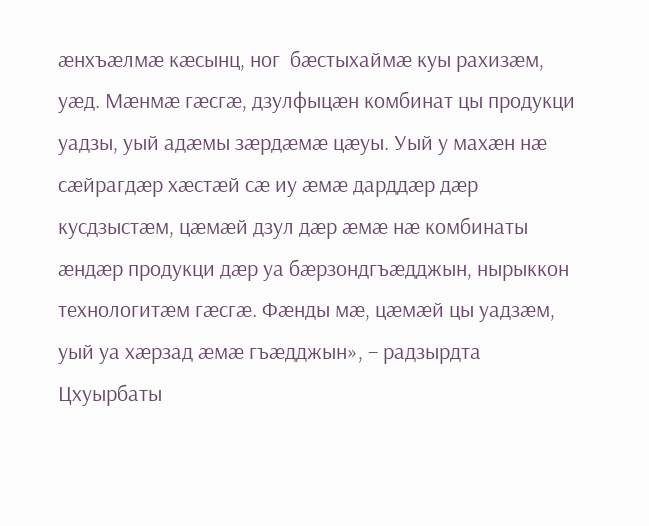æнхъæлмæ кæсынц, ног  бæстыхаймæ куы рахизæм, уæд. Мæнмæ гæсгæ, дзулфыцæн комбинат цы продукци уадзы, уый адæмы зæрдæмæ цæуы. Уый у махæн нæ сæйрагдæр хæстæй сæ иу æмæ дарддæр дæр кусдзыстæм, цæмæй дзул дæр æмæ нæ комбинаты æндæр продукци дæр уа бæрзондгъæдджын, нырыккон технологитæм гæсгæ. Фæнды мæ, цæмæй цы уадзæм, уый уа хæрзад æмæ гъæдджын», – радзырдта Цхуырбаты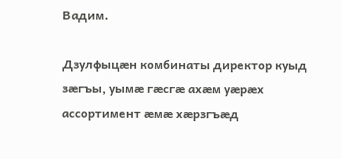Вадим.

Дзулфыцæн комбинаты директор куыд зæгъы, уымæ гæсгæ ахæм уæрæх ассортимент æмæ хæрзгъæд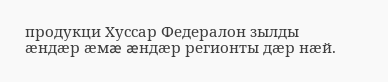продукци Хуссар Федералон зылды æндæр æмæ æндæр регионты дæр нæй.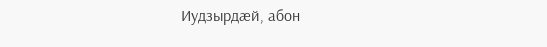Иудзырдæй, абон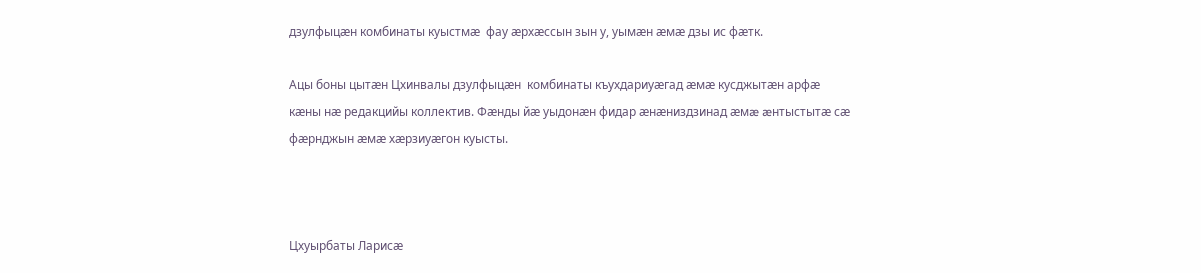дзулфыцæн комбинаты куыстмæ  фау æрхæссын зын у, уымæн æмæ дзы ис фæтк.

Ацы боны цытæн Цхинвалы дзулфыцæн  комбинаты къухдариуæгад æмæ кусджытæн арфæ кæны нæ редакцийы коллектив. Фæнды йæ уыдонæн фидар æнæниздзинад æмæ æнтыстытæ сæ фæрнджын æмæ хæрзиуæгон куысты.



Цхуырбаты Ларисæ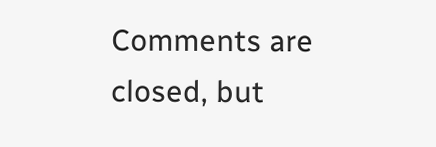Comments are closed, but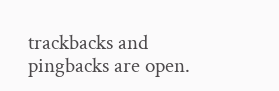trackbacks and pingbacks are open.